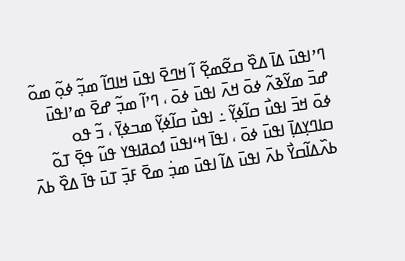ߣߴߊߟߎ߫ ߡߊ߫ ߡߐ߰ ߛߐ߬ߘߐ߲߬ ߊ߬ ߞߣߐ߫ ߊߟߎ߫ ߞߊߣߊ߬ ߘߏ߲߬ ߦߋ߲߬ ߘߋ߬ ߝߏ߫ ߘߌ߬ߢߍ߬ ߦߋ߫ ߞߍ߫ ߊߟߎ߫ ߦߋ߫ ، ߣߴߊ߬ ߘߏ߲߬ ߝߐ߫ ߘߴߊߟߎ߫ ߦߋ߫ ߞߏ߫ ߊߟߎ߯ ߛߊ߬ߦߌ߲߬ ߸ ߊߟߎ߯ ߛߊ߬ߦߌ߲߬ ߘߏߦߌ߲߫ ، ߏ߬ ߟߋ ߛߊߣߌ߲ߡߊ߲߫ ߊߟߎ߫ ߦߋ߫ ، ߊߟߊ߫ ߞߵߊߟߎ߫ ߗߋߥߊߟߌ ߟߎ߬ ߟߐ߲߫ ߠߋ߬
ߕߍ߰ߡߊ߬ߛߌ߯ ߕߍ߫ ߊߟߎ߫ ߡߊ߬ ߊߟߎ߫ ߘߏ߲߭ ߘߐ߫ ߓߏ߲߫ ߠߎ߫ ߟߊ߫ ߡߐ߰ ߕߍ߫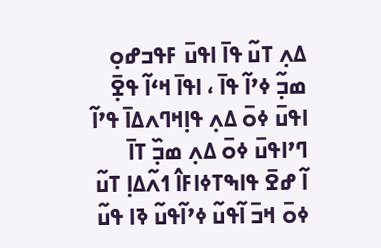ߡߍ߲ ߠߎ߬ ߟߊ߫ ߊߟߎ߫ ߓߟߏߝߋ߲ ߘߏ߲߬ ߦߴߊ߬ ߟߊ߫ ، ߊߟߊ߫ ߞߵߊ߬ ߟߐ߲߫ ߊߟߎ߫ ߦߋ߫ ߡߍ߲ ߟߊ߲ߞߣߍߡߊ߫ ߟߴߊ߬ ߣߴߊߟߎ߫ ߦߋ߫ ߡߍ߲ ߘߏ߲߰ ߠߊ߫
ߊ߬ ߝߐ߫ ߟߊߒߠߦߊߓߊ߮ ߗߍ߬ߡߊ߲ ߠߎ߬ ߦߋ߫ ߞߏ߫ ߊ߬ߟߎ߬ ߦߴߊ߬ߟߎ߬ ߢߊ ߟߎ߬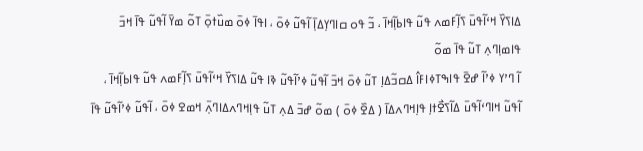ߡߊߖߌ߰ ߞߵߊ߬ߟߎ߫ ߖߊ߲߬ߓߘߍ ߟߎ߬ ߟߊߕߊ߲߬ߞߊ߫ ، ߏ߬ ߟߋ ߛߊߣߌ߲ߡߊ߲߫ ߊ߬ߟߎ߬ ߦߋ߫ ، ߊߟߊ߫ ߦߋ߫ ߘߎ߰ߙߋ߲߫ ߠߋ߬ ߘߌ߫ ߊ߬ߟߎ߬ ߟߊ߫ ߞߏ߫ ߟߊߘߊ߲ߣߍ߲ ߠߎ߬ ߟߊ߫ ߘߋ߬
ߊ߬ ߣߴߌ ߦߴߊ߬ ߝߐ߫ ߟߊߒߠߦߊߓߊ߮ ߡߛߏ߬ߡߊ߲ ߠߎ߬ ߦߋ߫ ߞߏ߫ ߊ߬ߟߎ߬ ߦߴߊ߬ߟߎ߬ ߢߊ ߟߎ߬ ߡߊߖߌ߰ ߞߵߊ߬ߟߎ߫ ߖߊ߲߬ߓߘߍ ߟߎ߬ ߟߊߕߊ߲߬ߞߊ߫ ، ߊ߬ߟߎ߬ ߞߊߣߵߊ߬ߟߎ߫ ߡߊ߬ߖߐ߯ߙߊ߲ ߟߊ߲ߞߣߍߡߊ߫ ( ߡߐ߰ ߦߋ߫ ) ߘߋ߬ ߝߏ߫ ߡߍ߲ ߠߎ߬ ߟߊ߲ߞߣߍߡߊߣߍ߲߫ ߞߘߐ ߦߋ߫ ، ߊ߬ߟߎ߬ ߦߴߊ߬ߟߎ߬ ߟߊ߫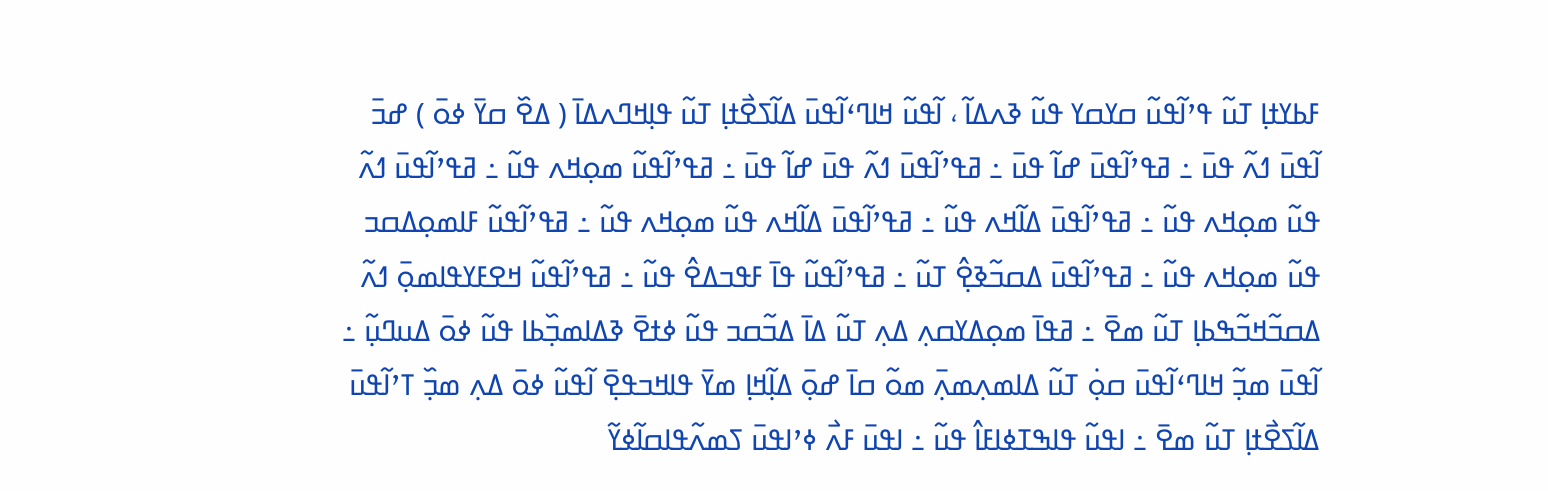ߓߕߌߙߊ߲ ߠߎ߬ ߟߴߊ߬ߟߎ߬ ߛߌߛߌ ߟߎ߬ ߢߍߡߊ߬ ، ߊ߬ߟߎ߬ ߞߊߣߵߊ߬ߟߎ߫ ߡߊ߬ߖߐ߯ߙߊ߲ ߠߎ߬ ߟߊ߲ߞߣߍߡߊ߫ ( ߡߐ߰ ߛߌ߫ ߦߋ߫ ) ߝߏ߫ ߊ߬ߟߎ߫ ߗߍ߬ ߟߎ߫ ߸ ߥߟߴߊ߬ߟߎ߫ ߝߊ߬ ߟߎ߫ ߸ ߥߟߴߊ߬ߟߎ߫ ߗߍ߬ ߟߎ߫ ߝߊ߬ ߟߎ߫ ߸ ߥߟߴߊ߬ߟߎ߬ ߘߋ߲ߞߍ ߟߎ߬ ߸ ߥߟߴߊ߬ߟߎ߫ ߗߍ߬ ߟߎ߬ ߘߋ߲ߞߍ ߟߎ߬ ߸ ߥߟߴߊ߬ߟߎ߫ ߡߊ߬ߞߍ ߟߎ߬ ߸ ߥߟߴߊ߬ߟߎ߫ ߡߊ߬ߞߍ ߟߎ߬ ߘߋ߲ߞߍ ߟߎ߬ ߸ ߥߟߴߊ߬ߟߎ߬ ߓߊߘߋ߲ߡߛߏ ߟߎ߬ ߘߋ߲ߞߍ ߟߎ߬ ߸ ߥߟߴߊ߬ߟߎ߫ ߡߛߏ߬ߢߐ߲߮ ߠߎ߬ ߸ ߥߟߴߊ߬ߟߎ߬ ߟߊ߫ ߓߟߏߡߐ߮ ߟߎ߬ ߸ ߥߟߴߊ߬ߟߎ߬ ߞߐߓߌߟߊߘߋ߲߫ ߗߍ߬ ߡߛߏ߬ߞߏ߬ߒߕߊ߲ ߠߎ߬ ߘߐ߫ ߸ ߥߟߊ߫ ߘߋ߲ߡߌߛߍ߲ ߡߍ߲ ߠߎ߬ ߡߊ߫ ߡߏ߬ߛߏ ߟߎ߬ ߦߙߐ߫ ߢߡߊߘߏ߲߰ߕߊ ߟߎ߬ ߦߋ߫ ߡߎߣߎ߲߬ ߸ ߊ߬ߟߎ߫ ߘߏ߲߬ ߞߊߣߵߊ߬ߟߎ߫ ߛߋ߲߭ ߠߎ߬ ߡߊߘߍ߲ߘߍ߲߫ ߘߋ߬ ߛߊ߫ ߝߋ߲߫ ߡߊ߲߬ߞߊ߲ ߘߌ߫ ߟߊߞߏߟߐ߲߫ ߊ߬ߟߎ߬ ߦߋ߫ ߡߍ߲ ߘߏ߲߰ ߠߴߊ߬ߟߎ߫ ߡߊ߬ߖߐ߯ߙߊ߲ ߠߎ߬ ߘߐ߫ ߸ ߊߟߎ߬ ߟߊߒߠߦߊߓߊ߮ ߟߎ߬ ߸ ߊߟߎ߫ ߓߍ߯ ߦߴߊߟߎ߫ ߖߘߍ߬ߟߊߛߊ߬ߦߌ߬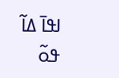ߊߟߊ߫ ߡߊ߬ ߟߋ߬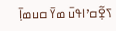ߖߐ߲߬ߛߴߊߟߎ߫ ߘߌ߫ ߛߎߘߊ߲߫